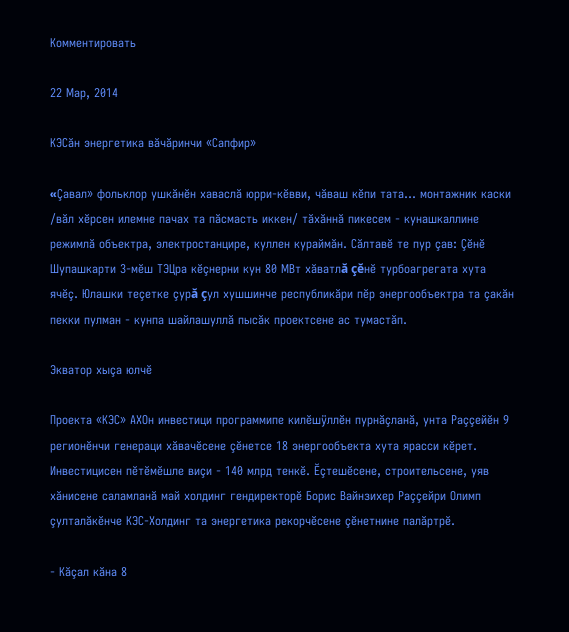Комментировать

22 Мар, 2014

КЭСăн энергетика вăчăринчи «Сапфир»

«Çавал» фольклор ушкăнĕн хаваслă юрри-кĕвви, чăваш кĕпи тата... монтажник каски /вăл хĕрсен илемне пачах та пăсмасть иккен/ тăхăннă пикесем - кунашкаллине режимлă объектра, электростанцире, куллен кураймăн. Сăлтавĕ те пур çав: Çĕнĕ Шупашкарти 3-мĕш ТЭЦра кĕçнерни кун 80 МВт хăватлă çĕнĕ турбоагрегата хута ячĕç. Юлашки теçетке çурă çул хушшинче республикăри пĕр энергообъектра та çакăн пекки пулман - кунпа шайлашуллă пысăк проектсене ас тумастăп.

Экватор хыçа юлчĕ

Проекта «КЭС» АХОн инвестици программипе килĕшÿллĕн пурнăçланă, унта Раççейĕн 9 регионĕнчи генераци хăвачĕсене çĕнетсе 18 энергообъекта хута ярасси кĕрет. Инвестицисен пĕтĕмĕшле виçи - 140 млрд тенкĕ. Ĕçтешĕсене, строительсене, уяв хăнисене саламланă май холдинг гендиректорĕ Борис Вайнзихер Раççейри Олимп çулталăкĕнче КЭС-Холдинг та энергетика рекорчĕсене çĕнетнине палăртрĕ.

- Кăçал кăна 8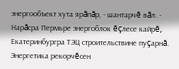энергообъект хута ярăпăр, - шантарчĕ вăл. - Нарăсра Пермьре энергоблок ĕçлесе кайрĕ, Екатеринбургра ТЭЦ строительствине пуçарнă. Энергетика рекорчĕсен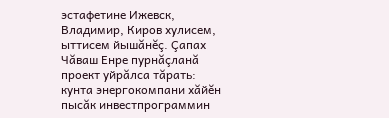эстафетине Ижевск, Владимир, Киров хулисем, ыттисем йышăнĕç. Çапах Чăваш Енре пурнăçланă проект уйрăлса тăрать: кунта энергокомпани хăйĕн пысăк инвестпрограммин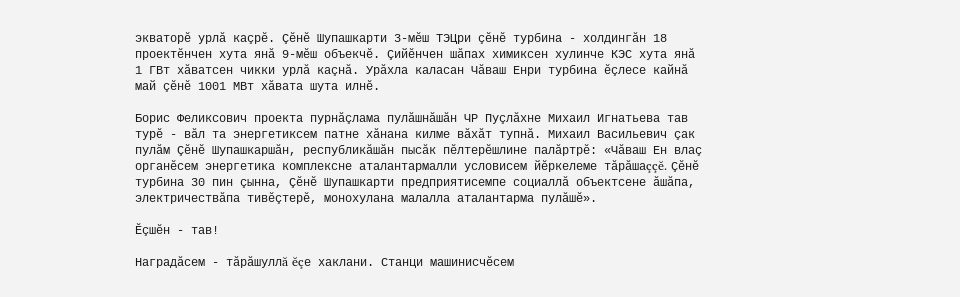экваторĕ урлă каçрĕ. Çĕнĕ Шупашкарти 3-мĕш ТЭЦри çĕнĕ турбина - холдингăн 18 проектĕнчен хута янă 9-мĕш объекчĕ. Çийĕнчен шăпах химиксен хулинче КЭС хута янă 1 ГВт хăватсен чикки урлă каçнă. Урăхла каласан Чăваш Енри турбина ĕçлесе кайнă май çĕнĕ 1001 МВт хăвата шута илнĕ.

Борис Феликсович проекта пурнăçлама пулăшнăшăн ЧР Пуçлăхне Михаил Игнатьева тав турĕ - вăл та энергетиксем патне хăнана килме вăхăт тупнă. Михаил Васильевич çак пулăм Çĕнĕ Шупашкаршăн, республикăшăн пысăк пĕлтерĕшлине палăртрĕ: «Чăваш Ен влаç органĕсем энергетика комплексне аталантармалли условисем йĕркелеме тăрăшаççĕ. Çĕнĕ турбина 30 пин çынна, Çĕнĕ Шупашкарти предприятисемпе социаллă объектсене ăшăпа, электричествăпа тивĕçтерĕ, монохулана малалла аталантарма пулăшĕ».

Ĕçшĕн - тав!

Наградăсем - тăрăшуллă ĕçе хаклани. Станци машинисчĕсем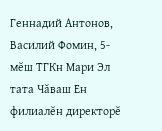Геннадий Антонов, Василий Фомин, 5-мĕш ТГКн Мари Эл тата Чăваш Ен филиалĕн директорĕ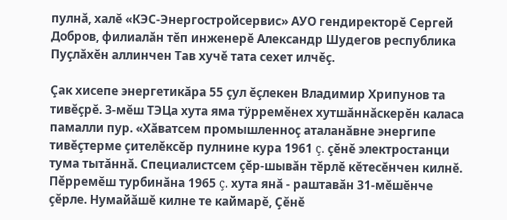пулнă, халĕ «КЭС-Энергостройсервис» АУО гендиректорĕ Сергей Добров, филиалăн тĕп инженерĕ Александр Шудегов республика Пуçлăхĕн аллинчен Тав хучĕ тата сехет илчĕç.

Çак хисепе энергетикăра 55 çул ĕçлекен Владимир Хрипунов та тивĕçрĕ. 3-мĕш ТЭЦа хута яма тÿрремĕнех хутшăннăскерĕн каласа памалли пур. «Хăватсем промышленноç аталанăвне энергипе тивĕçтерме çителĕксĕр пулнине кура 1961 ç. çĕнĕ электростанци тума тытăннă. Специалистсем çĕр-шывăн тĕрлĕ кĕтесĕнчен килнĕ. Пĕрремĕш турбинăна 1965 ç. хута янă - раштавăн 31-мĕшĕнче çĕрле. Нумайăшĕ килне те каймарĕ, Çĕнĕ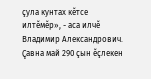çула кунтах кĕтсе илтĕмĕр», - аса илчĕ Владимир Александрович. Çавна май 290 çын ĕçлекен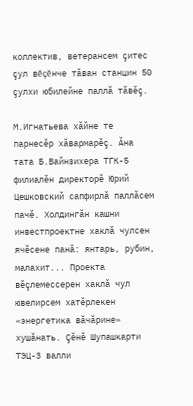коллектив, ветерансем çитес çул вĕçĕнче тăван станцин 50 çулхи юбилейне паллă тăвĕç.

М.Игнатьева хăйне те парнесĕр хăвармарĕç. Ăна тата Б.Вайнзихера ТГК-5 филиалĕн директорĕ Юрий Цешковский сапфирлă паллăсем пачĕ. Холдингăн кашни инвестпроектне хаклă чулсен ячĕсене панă: янтарь, рубин, малахит... Проекта вĕçлемессерен хаклă чул ювелирсем хатĕрлекен «энергетика вăчăрине» хушăнать. Çĕнĕ Шупашкарти ТЭЦ-3 валли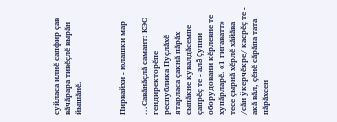суйласа илнĕ сапфир çав вăчăрара тивĕçлĕ вырăн йышăнĕ.



Пирвайхи - юлашки мар

...Савăнăçлă самант: КЭС гендиректорĕпе республика Пуçлăхĕ ятарласа çакнă пăрăх сыпăкне кувалдăсемпе çапрĕç те - алă çупни оборудовани кĕрлевне те хупăрларĕ. «1 гигаватт» тесе çырнă хĕрлĕ хăйăва /сăн ÿкерчĕкре/ касрĕç те - акă вăл, çĕнĕ сăрăпа тата пăрăхсен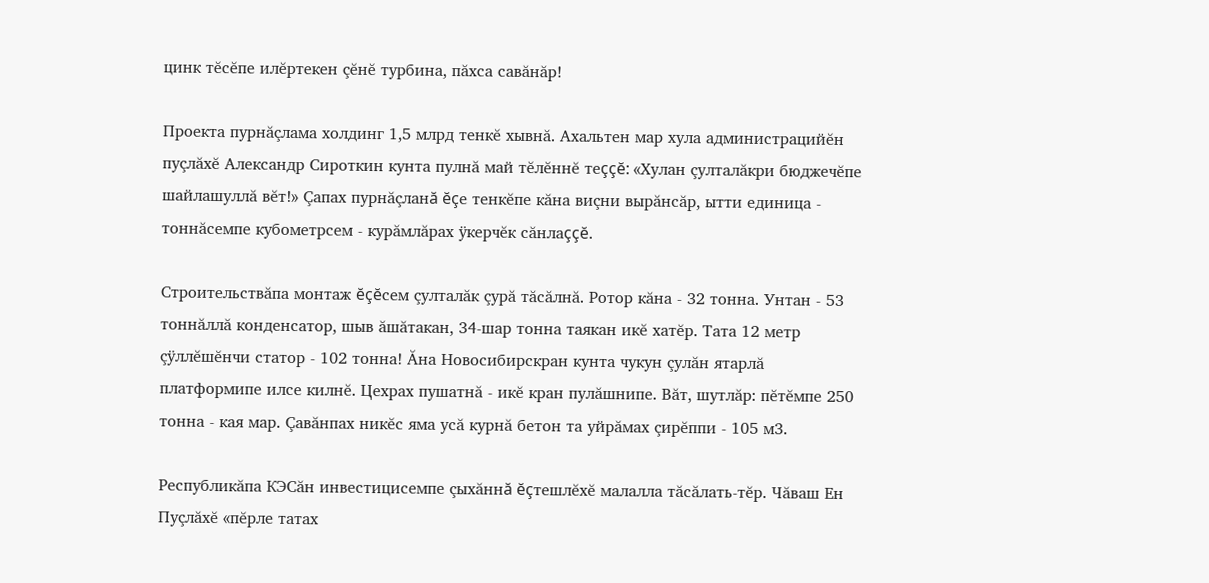цинк тĕсĕпе илĕртекен çĕнĕ турбина, пăхса савăнăр!

Проекта пурнăçлама холдинг 1,5 млрд тенкĕ хывнă. Ахальтен мар хула администрацийĕн пуçлăхĕ Александр Сироткин кунта пулнă май тĕлĕннĕ теççĕ: «Хулан çулталăкри бюджечĕпе шайлашуллă вĕт!» Çапах пурнăçланă ĕçе тенкĕпе кăна виçни вырăнсăр, ытти единица - тоннăсемпе кубометрсем - курăмлăрах ÿкерчĕк сăнлаççĕ.

Строительствăпа монтаж ĕçĕсем çулталăк çурă тăсăлнă. Ротор кăна - 32 тонна. Унтан - 53 тоннăллă конденсатор, шыв ăшăтакан, 34-шар тонна таякан икĕ хатĕр. Тата 12 метр çÿллĕшĕнчи статор - 102 тонна! Ăна Новосибирскран кунта чукун çулăн ятарлă платформипе илсе килнĕ. Цехрах пушатнă - икĕ кран пулăшнипе. Вăт, шутлăр: пĕтĕмпе 250 тонна - кая мар. Çавăнпах никĕс яма усă курнă бетон та уйрăмах çирĕппи - 105 м3.

Республикăпа КЭСăн инвестицисемпе çыхăннă ĕçтешлĕхĕ малалла тăсăлать-тĕр. Чăваш Ен Пуçлăхĕ «пĕрле татах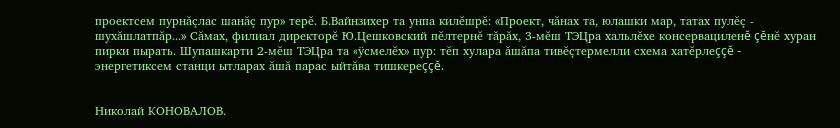проектсем пурнăçлас шанăç пур» терĕ. Б.Вайнзихер та унпа килĕшрĕ: «Проект, чăнах та, юлашки мар, татах пулĕç - шухăшлатпăр...» Сăмах, филиал директорĕ Ю.Цешковский пĕлтернĕ тăрăх, 3-мĕш ТЭЦра хальлĕхе консервациленĕ çĕнĕ хуран пирки пырать. Шупашкарти 2-мĕш ТЭЦра та «ÿсмелĕх» пур: тĕп хулара ăшăпа тивĕçтермелли схема хатĕрлеççĕ - энергетиксем станци ытларах ăшă парас ыйтăва тишкереççĕ.


Николай КОНОВАЛОВ.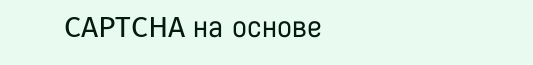CAPTCHA на основе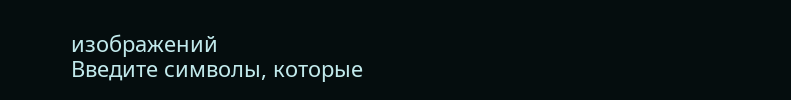изображений
Введите символы, которые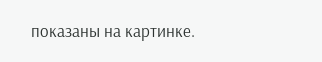показаны на картинке.